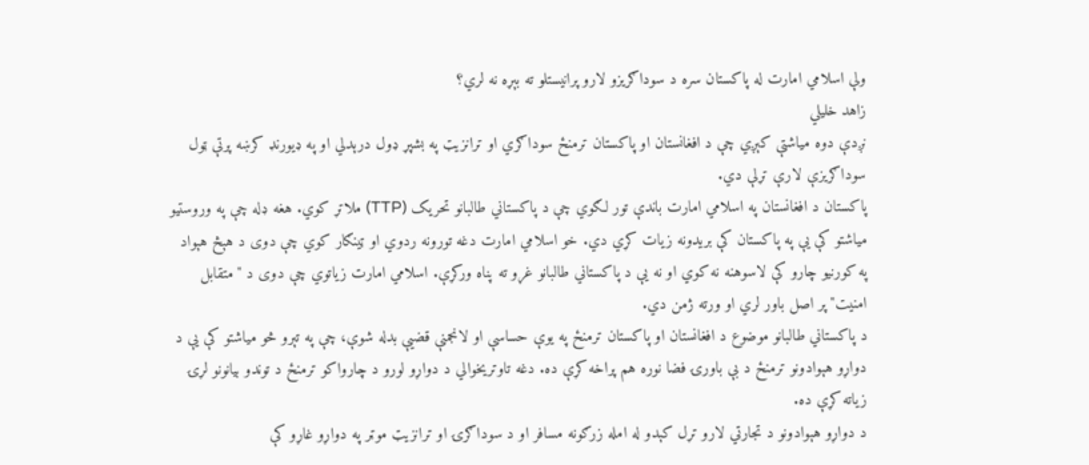ولې اسلامي امارت له پاکستان سره د سوداګریزو لارو پرانیستلو ته بېړه نه لري؟
زاهد خلیلي
نږدې دوه میاشتې کېږي چې د افغانستان او پاکستان ترمنځ سوداګري او ترانزیټ په بشپړ ډول درېدلي او په ډیورنډ کرښه پرتې ټول سوداګریزې لارې تړلې دي.
پاکستان د افغانستان په اسلامي امارت باندې تور لګوي چې د پاکستاني طالبانو تحریک (TTP) ملاتړ کوي. هغه ډله چې په وروستیو میاشتو کې یې په پاکستان کې بریدونه زیات کړي دي. خو اسلامي امارت دغه تورونه ردوي او ټینګار کوي چې دوی د هېڅ هېواد په کورنیو چارو کې لاسوهنه نه کوي او نه یې د پاکستاني طالبانو غړو ته پناه ورکړې. اسلامي امارت زیاتوي چې دوی د "متقابل امنیت" پر اصل باور لري او ورته ژمن دي.
د پاکستاني طالبانو موضوع د افغانستان او پاکستان ترمنځ په یوې حساسې او لانجمنې قضیې بدله شوې، چې په تېرو څو میاشتو کې یې د دواړو هېوادونو ترمنځ د بې باورۍ فضا نوره هم پراخه کړې ده. دغه تاوتریخوالي د دواړو لورو د چارواکو ترمنځ د توندو بیانونو لړۍ زیاته کړې ده.
د دواړو هېوادونو د تجارتي لارو تړل کېدو له امله زرګونه مسافر او د سوداګرۍ او ترانزیټ موټر په دواړو غاړو کې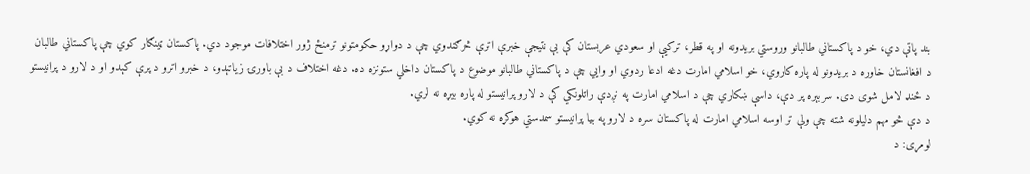بند پاتې دي، خو د پاکستاني طالبانو وروستي بریدونه او په قطر، ترکیې او سعودي عربستان کې بې نتیجې خبرې اترې څرګندوي چې د دواړو حکومتونو ترمنځ ژور اختلافات موجود دي. پاکستان ټینګار کوي چې پاکستاني طالبان د افغانستان خاوره د بریدونو له پاره کاروي، خو اسلامي امارت دغه ادعا ردوي او وایي چې د پاکستاني طالبانو موضوع د پاکستان داخلي ستونزه ده. دغه اختلاف د بې باورۍ زیاتېدو، د خبرو اترو د پرې کېدو او د لارو د پرانیستو د ځنډ لامل شوی دی. سربېره پر دې، داسې ښکاري چې د اسلامي امارت په نږدې راتلونکي کې د لارو پرانیستو له پاره بیړه نه لري.
د دې څو مهم دلیلونه شته چې ولې تر اوسه اسلامي امارت له پاکستان سره د لارو په بیا پرانیستو سمدستي هوکړه نه کوي.
لومړی: د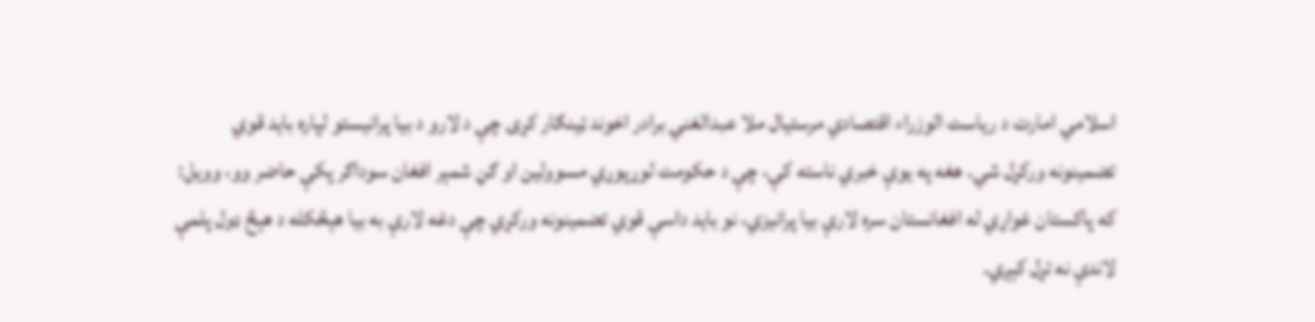اسلامي امارت د ریاست الوزراء اقتصادي مرستیال ملا عبدالغني برادر اخوند ټینګار کړی چې د لارو د بیا پرانیستو لپاره باید قوي تضمینونه ورکړل شي. هغه په یوې خبري ناسته کې، چې د حکومت لوړپوړي مسوولین او ګڼ شمېر افغان سوداګر پکې حاضر وو، وویل: که پاکستان غواړي له افغانستان سره لارې بیا پرانیزي، نو باید داسې قوي تضمینونه ورکړي چې دغه لارې به بیا هېڅکله د هېڅ ډول پلمې لاندې نه تړل کېږي.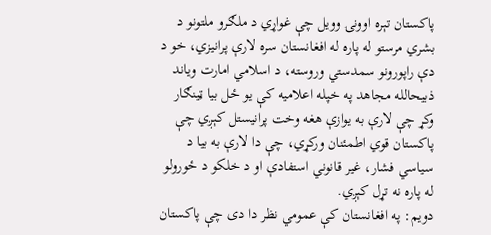پاکستان تېره اوونۍ وویل چې غواړي د ملګرو ملتونو د بشري مرستو له پاره له افغانستان سره لارې پرانیزي، خو د دې راپورونو سمدستي وروسته، د اسلامي امارت ویاند ذبیحالله مجاهد په خپله اعلامیه کې یو ځل بیا ټینګار وکړ چې لارې به یوازې هغه وخت پرانیستل کېږي چې پاکستان قوي اطمئنان ورکړي، چې دا لارې به بیا د سیاسي فشار، غیر قانوني استفادې او د خلکو د ځورولو له پاره نه تړل کېږي.
دویم: په افغانستان کې عمومي نظر دا دی چې پاکستان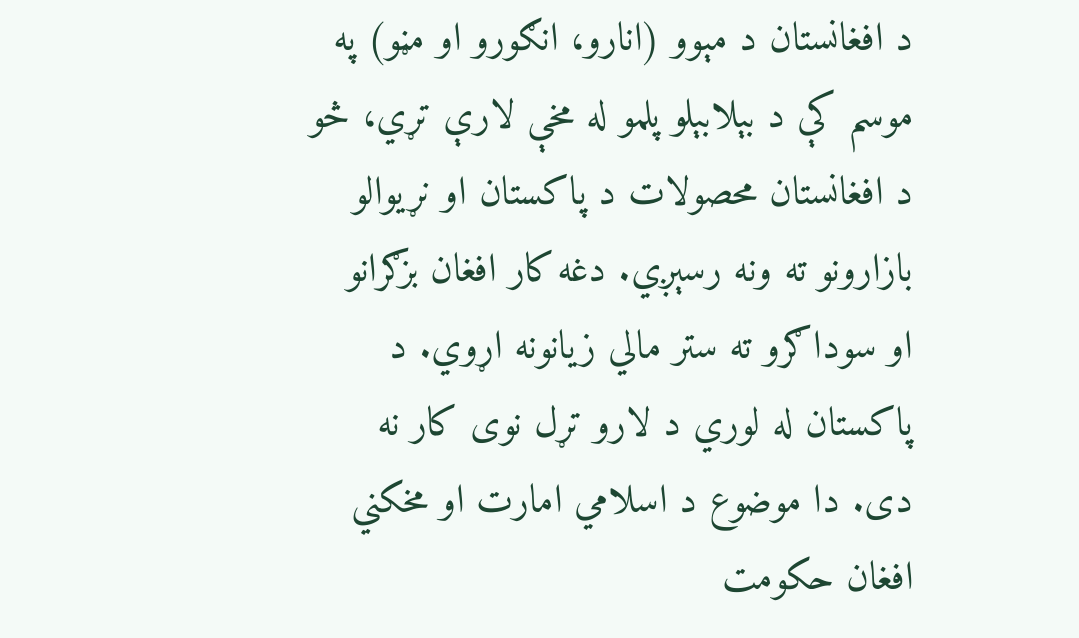د افغانستان د مېوو (انارو، انګورو او مڼو) په موسم کې د بېلابېلو پلمو له مخې لارې تړي، څو د افغانستان محصولات د پاکستان او نړیوالو بازارونو ته ونه رسېږي. دغه کار افغان بزګرانو او سوداګرو ته ستر مالي زیانونه اړوي. د پاکستان له لوري د لارو تړل نوی کار نه دی. دا موضوع د اسلامي امارت او مخکني افغان حکومت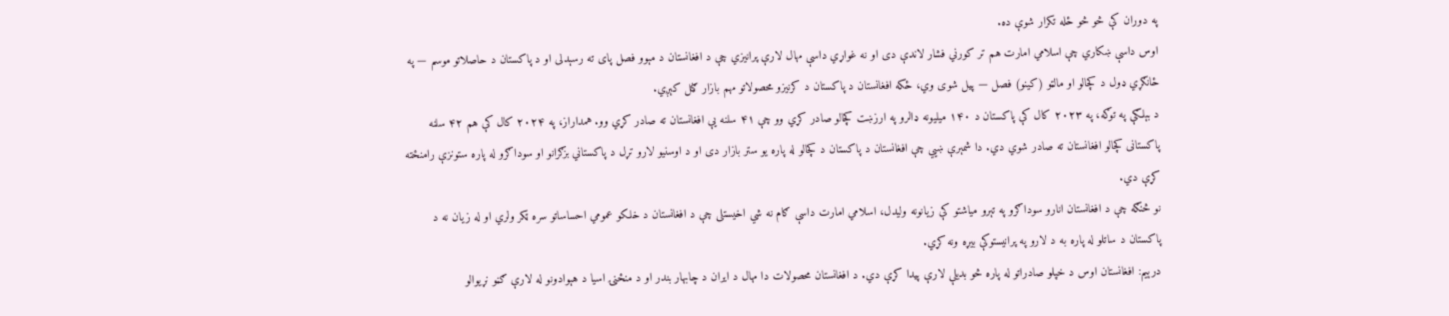په دوران کې څو څو ځله تکرار شوې ده.
اوس داسې ښکاري چې اسلامي امارت هم تر کورني فشار لاندې دی او نه غواړي داسې مهال لارې پرانیزي چې د افغانستان د مېوو فصل پای ته رسېدلی او د پاکستان د حاصلاتو موسم — په ځانګړي ډول د کچالو او مالټو (کینو) فصل — پیل شوی وي، ځکه افغانستان د پاکستان د کرنیزو محصولاتو مهم بازار ګڼل کېږي.
د بېلګې په توګه، په ۲۰۲۳ کال کې پاکستان د ۱۴۰ میلیونه ډالرو په ارزښت کچالو صادر کړي وو چې ۴۱ سلنه یې افغانستان ته صادر کړي وو. همداراز، په ۲۰۲۴ کال کې هم ۴۲ سلنه پاکستانی کچالو افغانستان ته صادر شوي دي. دا شمېرې ښيي چې افغانستان د پاکستان د کچالو له پاره یو ستر بازار دی او د اوسنیو لارو تړل د پاکستاني بزګرانو او سوداګرو له پاره ستونزې رامنځته کړې دي.
نو څنګه چې د افغانستان انارو سوداګرو په تېرو میاشتو کې زیانونه ولیدل، اسلامي امارت داسې ګام نه شي اخیستلی چې د افغانستان د خلکو عمومي احساساتو سره ټکر ولري او له زیان نه د پاکستان د ساتلو له پاره به د لارو په پرانیستوکې بیړه ونه کړي.
درېیم: افغانستان اوس د خپلو صادراتو له پاره څو بدیلې لارې پیدا کړې دي. د افغانستان محصولات دا مهال د ایران د چابهار بندر او د منځنۍ اسیا د هېوادونو له لارې ګڼو نړیوالو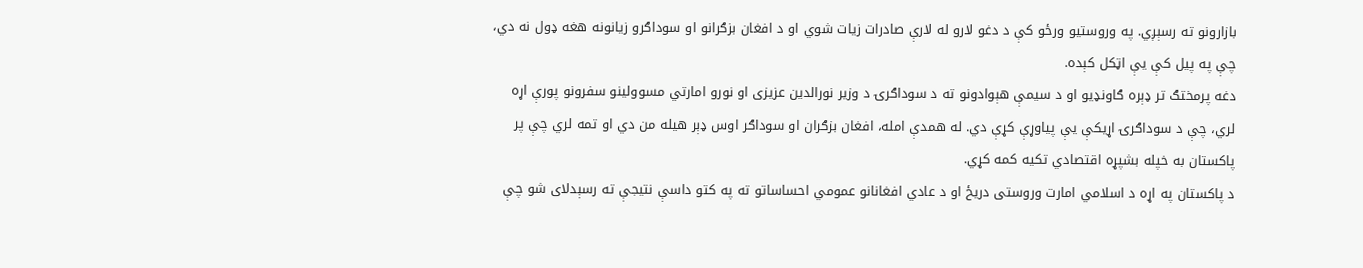بازارونو ته رسېږي. په وروستیو ورځو کې د دغو لارو له لارې صادرات زیات شوي او د افغان بزګرانو او سوداګرو زیانونه هغه ډول نه دي، چې په پیل کې یې اټکل کېده.
دغه پرمختګ تر ډېره ګاونډيو او د سیمې هېوادونو ته د سوداګرۍ د وزیر نورالدین عزیزی او نورو امارتي مسوولینو سفرونو پورې اړه لري، چې د سوداګرۍ اړیکې یې پیاوړې کړې دي. له همدې امله، افغان بزګران او سوداګر اوس ډېر هیله من دي او تمه لري چې پر پاکستان به خپله بشپړه اقتصادي تکیه کمه کړي.
د پاکستان په اړه د اسلامي امارت وروستی دریځ او د عادي افغانانو عمومي احساساتو ته په کتو داسې نتیجې ته رسېدلای شو چې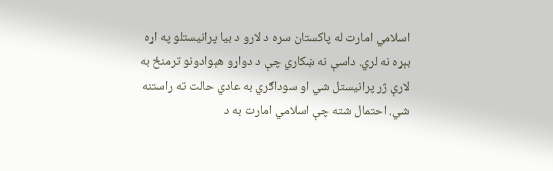اسلامي امارت له پاکستان سره د لارو د بیا پرانیستلو په اړه بېړه نه لري. داسې نه ښکاري چې د دواړو هېوادونو ترمنځ به لارې ژر پرانیستل شي او سوداګري به عادي حالت ته راستنه شي. احتمال شته چې اسلامي امارت به د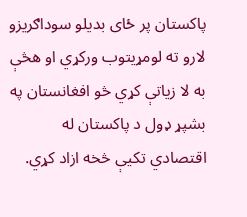پاکستان پر ځای بدیلو سوداګریزو لارو ته لومړیتوب ورکړي او هڅې به لا زیاتې کړي څو افغانستان په بشپړ ډول د پاکستان له اقتصادي تکیې څخه ازاد کړي.